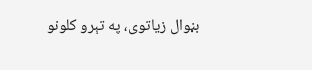بڼوال زیاتوی، په تېرو کلونو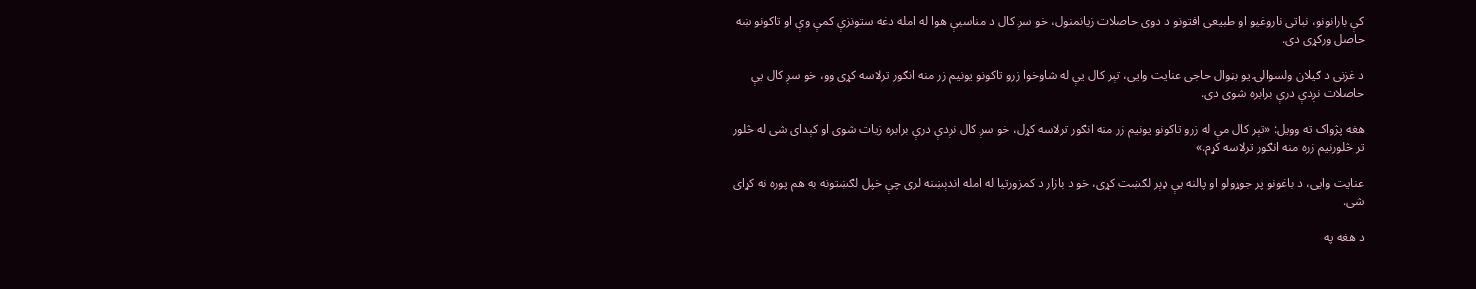کې بارانونو، نباتی ناروغیو او طبیعی افتونو د دوی حاصلات زیانمنول، خو سږ کال د مناسبې هوا له امله دغه ستونزې کمې وې او تاکونو ښه حاصل ورکړی دی.

د غزنی د ګیلان ولسوالۍ یو بڼوال حاجی عنایت وایی، تېر کال یې له شاوخوا زرو تاکونو یونیم زر منه انګور ترلاسه کړی وو، خو سږ کال یې حاصلات نږدې درې برابره شوی دی.

هغه پژواک ته وویل: «تېر کال مې له زرو تاکونو یونیم زر منه انګور ترلاسه کړل، خو سږ کال نږدې درې برابره زیات شوی او کېدای شی له څلور تر څلورنیم زره منه انګور ترلاسه کړم.»

عنایت وایی، د باغونو پر جوړولو او پالنه یې ډېر لګښت کړی، خو د بازار د کمزورتیا له امله اندېښنه لری چې خپل لګښتونه به هم پوره نه کړای شی.

د هغه په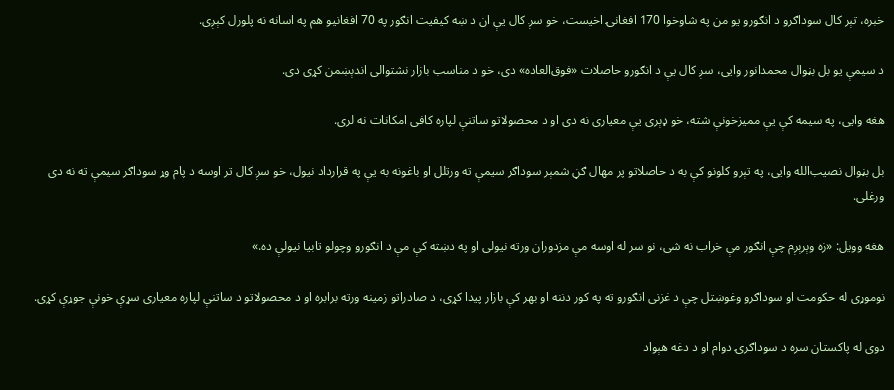خبره، تېر کال سوداګرو د انګورو یو من په شاوخوا 170 افغانۍ اخیست، خو سږ کال یې ان د ښه کیفیت انګور په 70 افغانیو هم په اسانه نه پلورل کېږی.

د سیمې یو بل بڼوال محمدانور وایی، سږ کال یې د انګورو حاصلات «فوق‌العاده» دی، خو د مناسب بازار نشتوالی اندېښمن کړی دی.

هغه وایی، په سیمه کې یې ممیزخونې شته، خو ډېری یې معیاری نه دی او د محصولاتو ساتنې لپاره کافی امکانات نه لری.

بل بڼوال نصیب‌الله وایی، په تېرو کلونو کې به د حاصلاتو پر مهال ګڼ شمېر سوداګر سیمې ته ورتلل او باغونه به یې په قرارداد نیول، خو سږ کال تر اوسه د پام وړ سوداګر سیمې ته نه دی ورغلی.

هغه وویل: «زه وېرېږم چې انګور مې خراب نه شی، نو سر له اوسه مې مزدوران ورته نیولی او په دښته کې مې د انګورو وچولو تابیا نیولې ده.»

نوموړی له حکومت او سوداګرو وغوښتل چې د غزنی انګورو ته په کور دننه او بهر کې بازار پیدا کړی، د صادراتو زمینه ورته برابره او د محصولاتو د ساتنې لپاره معیاری سړې خونې جوړې کړی.

دوی له پاکستان سره د سوداګرۍ دوام او د دغه هېواد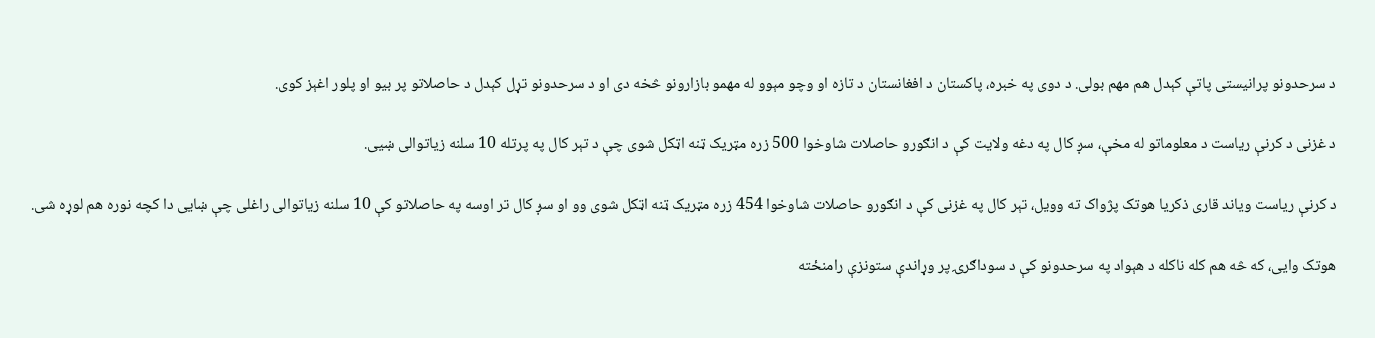د سرحدونو پرانیستی پاتې کېدل هم مهم بولی. د دوی په خبره، پاکستان د افغانستان د تازه او وچو مېوو له مهمو بازارونو څخه دی او د سرحدونو تړل کېدل د حاصلاتو پر بیو او پلور اغېز کوی.

د غزنی د کرنې ریاست د معلوماتو له مخې، سږ کال په دغه ولایت کې د انګورو حاصلات شاوخوا 500 زره مټریک ټنه اټکل شوی چې د تېر کال په پرتله 10 سلنه زیاتوالی ښیی.

د کرنې ریاست ویاند قاری ذکریا هوتک پژواک ته وویل، تېر کال په غزنی کې د انګورو حاصلات شاوخوا 454 زره مټریک ټنه اټکل شوی وو او سږ کال تر اوسه په حاصلاتو کې 10 سلنه زیاتوالی راغلی چې ښایی دا کچه نوره هم لوړه شی.

هوتک وایی، که څه هم کله ناکله د هېواد په سرحدونو کې د سوداګرۍ پر وړاندې ستونزې رامنځته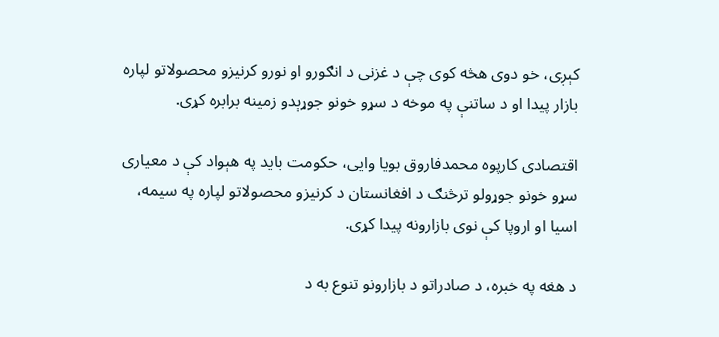کېږی، خو دوی هڅه کوی چې د غزنی د انګورو او نورو کرنیزو محصولاتو لپاره بازار پیدا او د ساتنې په موخه د سړو خونو جوړېدو زمینه برابره کړی.

اقتصادی کارپوه محمدفاروق بویا وایی، حکومت باید په هېواد کې د معیاری سړو خونو جوړولو ترڅنګ د افغانستان د کرنیزو محصولاتو لپاره په سیمه، اسیا او اروپا کې نوی بازارونه پیدا کړی.

د هغه په خبره، د صادراتو د بازارونو تنوع به د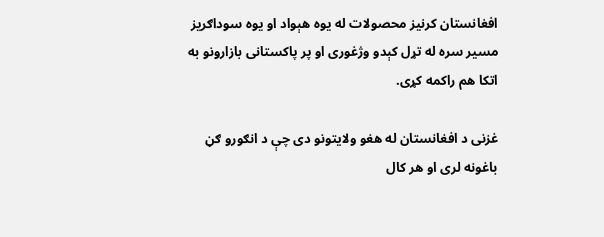افغانستان کرنیز محصولات له یوه هېواد او یوه سوداګریز مسیر سره له تړل کېدو وژغوری او پر پاکستانی بازارونو به اتکا هم راکمه کړی.

غزنی د افغانستان له هغو ولایتونو دی چې د انګورو ګڼ باغونه لری او هر کال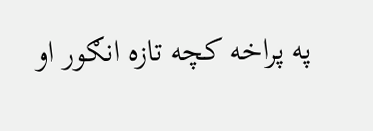په پراخه کچه تازه انګور او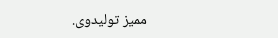ممیز تولیدوی.